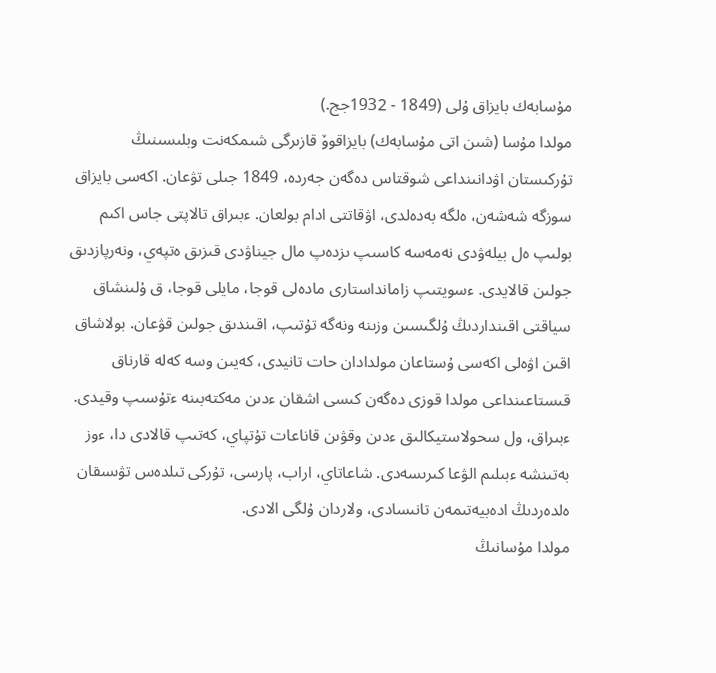مۇسابەك بايزاق ۇلى (1849 - 1932جج.)
مولدا مۇسا (شىن اتى مۇسابەك) بايزاقوۆ قازىرگى شىمكەنت وبلىسىنىڭ تۇركىستان اۋدانىنداعى شوقتاس دەگەن جەردە، 1849 جىلى تۋعان. اكەسى بايزاق سوزگە شەشەن، ەلگە بەدەلدى، اۋقاتتى ادام بولعان. ءبىراق تالاپتى جاس اكىم بولىپ ەل بيلەۋدى نەمەسە كاسىپ ىزدەپ مال جيناۋدى قىزىق ەتپەي، ونەرپازدىق جولىن قالايدى. ءسويتىپ زامانداستارى مادەلى قوجا، مايلى قوجا، ق ۇلىنشاق سياقتى اقىنداردىڭ ۇلگىسىن وزىنە ونەگە تۇتىپ، اقىندىق جولىن قۋعان. بولاشاق اقىن اۋەلى اكەسى ۇستاعان مولدادان حات تانيدى، كەيىن وسە كەلە قارناق قىستاعىنداعى مولدا قوزى دەگەن كىسى اشقان ءدىن مەكتەبىنە ءتۇسىپ وقيدى. ءبىراق، ول سحولاستيكالىق ءدىن وقۋىن قاناعات تۇتپاي، كەتىپ قالادى دا، ءوز بەتىنشە ءبىلىم الۋعا كىرىسەدى. شاعاتاي، اراب، پارسى، تۇركى تىلدەس تۋىسقان ەلدەردىڭ ادەبيەتىمەن تانىسادى، ولاردان ۇلگى الادى.
مولدا مۇسانىڭ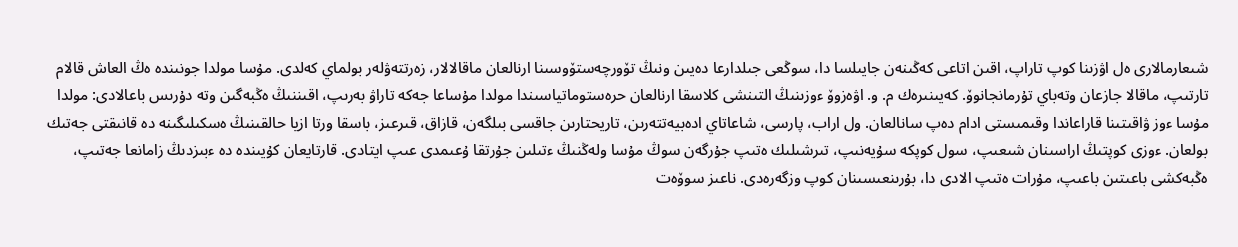شىعارمالارى ەل اۋزىنا كوپ تاراپ، اقىن اتاعى كەڭىنەن جايىلسا دا، سوڭعى جىلدارعا دەيىن ونىڭ تۆورچەستۆوسىنا ارنالعان ماقالالار، زەرتتەۋلەر بولماي كەلدى. مۇسا مولدا جونىندە ەڭ العاش قالام تارتىپ، ماقالا جازعان وتەباي تۇرمانجانوۆ. كەيىنىرەك م. و. اۋەزوۆ ءوزىنىڭ التىنشى كلاسقا ارنالعان حرەستوماتياسىندا مولدا مۇساعا جەكە تاراۋ بەرىپ، اقىننىڭ ەڭبەگىن وتە دۇرىس باعالادى: مولدا مۇسا ءوز ۋاقىتىنا قاراعاندا وقىمىستى ادام دەپ سانالعان. ول اراب، پارسى، شاعاتاي ادەبيەتتەرىن، تاريحتارىن جاقسى بىلگەن، قازاق، قىرعىز، باسقا ورتا ازيا حالقىنىڭ ەسكىلىگىنە دە قانىقتى جەتىك بولعان. ءوزى كوپتىڭ اراسىنان شىعىپ، سول كوپكە سۇيەنىپ، تىرشىلىك ەتىپ جۇرگەن سوڭ مۇسا ولەڭنىڭ ءتىلىن جۇرتقا ۇعىمدى عىپ ايتادى. قارتايعان كۇيىندە دە ءبىزدىڭ زامانعا جەتىپ، ەڭبەكشى باعىتىن باعىپ، مۇرات ەتىپ الادى دا، بۇرىنعىسىنان كوپ وزگەرەدى. ناعىز سوۆەت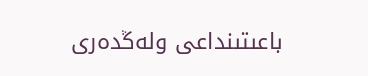باعىتىنداعى ولەڭدەرى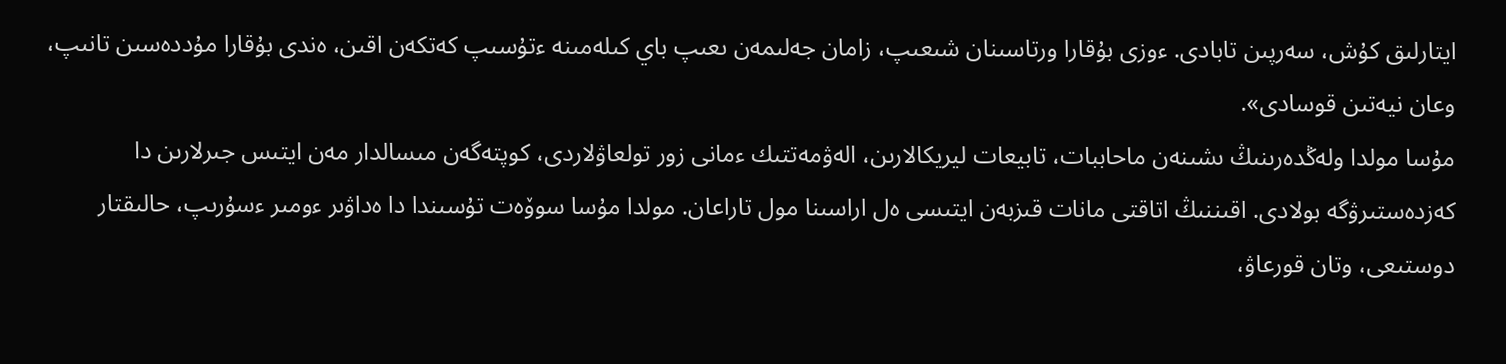ايتارلىق كۇش، سەرپىن تابادى. ءوزى بۇقارا ورتاسىنان شىعىپ، زامان جەلىمەن ىعىپ باي كىلەمىنە ءتۇسىپ كەتكەن اقىن، ەندى بۇقارا مۇددەسىن تانىپ، وعان نيەتىن قوسادى».
مۇسا مولدا ولەڭدەرىنىڭ ىشىنەن ماحاببات، تابيعات ليريكالارىن، الەۋمەتتىك ءمانى زور تولعاۋلاردى، كوپتەگەن مىسالدار مەن ايتىس جىرلارىن دا كەزدەستىرۋگە بولادى. اقىننىڭ اتاقتى مانات قىزبەن ايتىسى ەل اراسىنا مول تاراعان. مولدا مۇسا سوۆەت تۇسىندا دا ەداۋىر ءومىر ءسۇرىپ، حالىقتار دوستىعى، وتان قورعاۋ،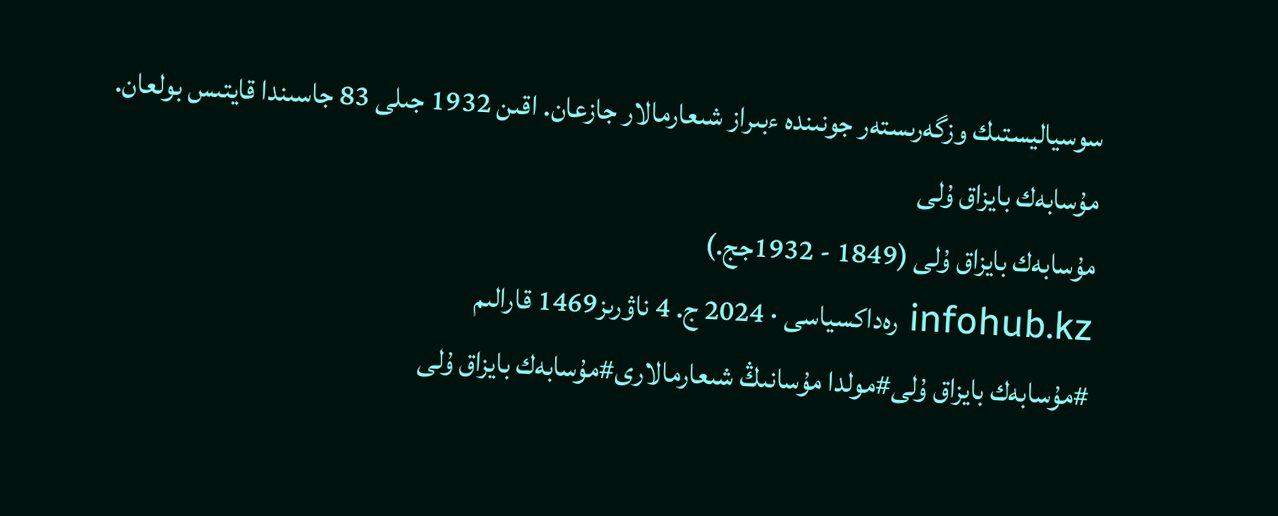سوسياليستىك وزگەرىستەر جونىندە ءبىراز شىعارمالار جازعان. اقىن 1932 جىلى 83 جاسىندا قايتىس بولعان.
مۇسابەك بايزاق ۇلى
مۇسابەك بايزاق ۇلى (1849 - 1932جج.)
infohub.kz رەداكسياسى · 2024 ج. 4 ناۋرىز1469 قارالىم
#مۇسابەك بايزاق ۇلى#مولدا مۇسانىڭ شىعارمالارى#مۇسابەك بايزاق ۇلى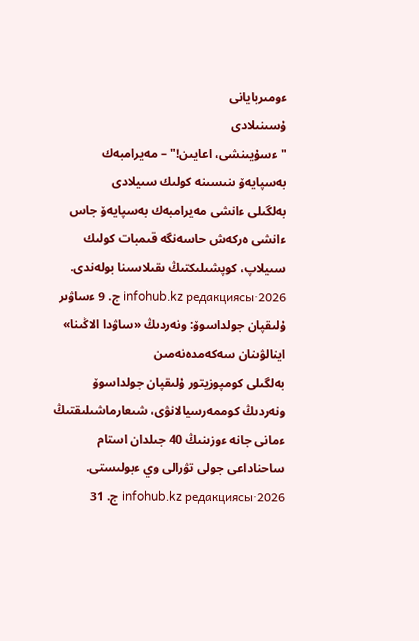ءومىربايانى
ۇسىنىلادى
"ءسۇيىنشى، اعايىن!" – مەيرامبەك بەسپايەۆ ىنىسىنە كولىك سىيلادى
بەلگىلى ءانشى مەيرامبەك بەسپايەۆ جاس ءانشى ەركەش حاسەنگە قىمبات كولىك سىيلاپ، كوپشىلىكتىڭ ىقىلاسىنا بولەندى.
infohub.kz редакциясы·2026 ج. 9 ءساۋىر
ۇلىقپان جولداسوۆ: ونەردىڭ «ساۋدا الاڭىنا» اينالۋىنان سەكەمدەنەمىن
بەلگىلى كومپوزيتور ۇلىقپان جولداسوۆ ونەردىڭ كوممەرسيالانۋى، شىعارماشىلىقتىڭ ءمانى جانە ءوزىنىڭ 40 جىلدان استام ساحناداعى جولى تۋرالى وي ءبولىستى.
infohub.kz редакциясы·2026 ج. 31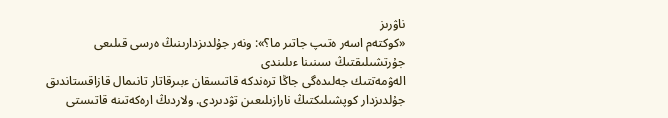ناۋرىز
«كوكتەم اسەر ەتىپ جاتىر ما؟»: ونەر جۇلدىزدارىنىڭ ەرسى قىلىعى جۇرتشىلىقتىڭ سىنىنا ءىلىندى
الەۋمەتتىك جەلىدەگى جاڭا ترەندكە قاتىسقان ءبىرقاتار تانىمال قازاقستاندىق جۇلدىزدار كوپشىلىكتىڭ نارازىلىعىن تۋدىردى. ولاردىڭ ارەكەتىنە قاتىستى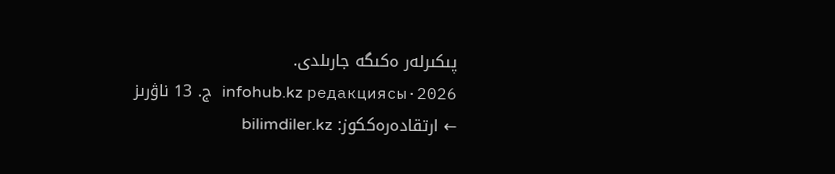پىكىرلەر ەكىگە جارىلدى.
infohub.kz редакциясы·2026 ج. 13 ناۋرىز
← ارتقادەرەككوز: bilimdiler.kz